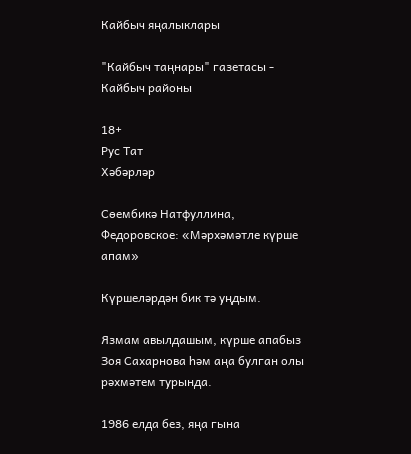Кайбыч яңалыклары

"Кайбыч таңнары" газетасы - Кайбыч районы

18+
Рус Тат
Хәбәрләр

Сөембикә Натфуллина, Федоровское: «Мәрхәмәтле күрше апам»

Күршеләрдән бик тә уңдым.

Язмам авылдашым, күрше апабыз Зоя Сахарнова һәм аңа булган олы рәхмәтем турында.

1986 елда без, яңа гына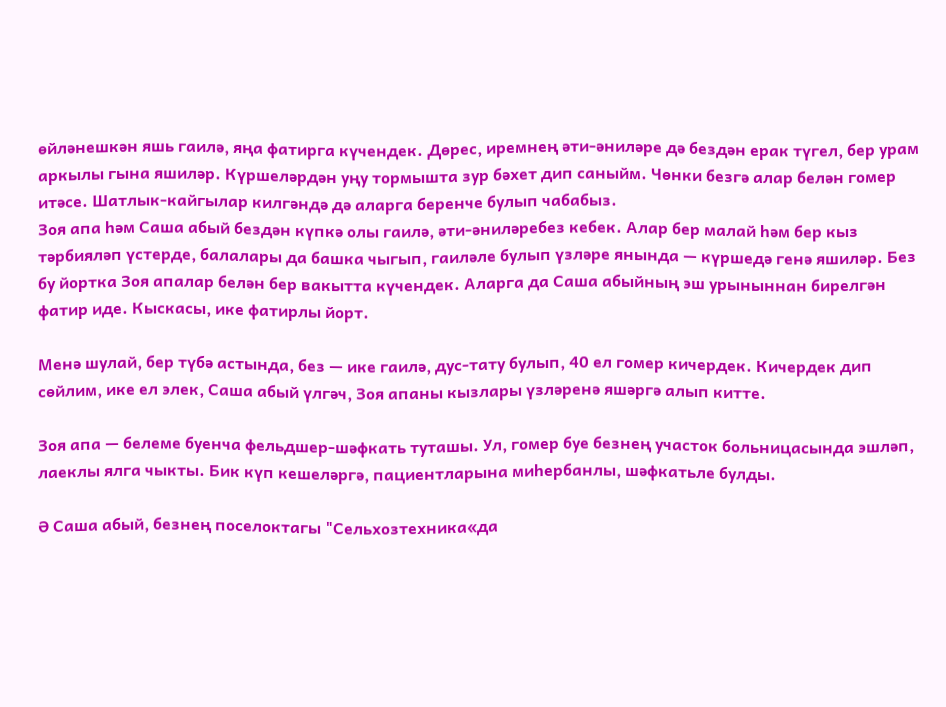өйләнешкән яшь гаилә, яңа фатирга күчендек. Дөрес, иремнең әти-әниләре дә бездән ерак түгел, бер урам аркылы гына яшиләр. Күршеләрдән уңу тормышта зур бәхет дип саныйм. Чөнки безгә алар белән гомер итәсе. Шатлык-кайгылар килгәндә дә аларга беренче булып чабабыз.
Зоя апа һәм Саша абый бездән күпкә олы гаилә, әти-әниләребез кебек. Алар бер малай һәм бер кыз тәрбияләп үстерде, балалары да башка чыгып, гаиләле булып үзләре янында — күршедә генә яшиләр. Без бу йортка Зоя апалар белән бер вакытта күчендек. Аларга да Саша абыйның эш урыныннан бирелгән фатир иде. Кыскасы, ике фатирлы йорт.

Менә шулай, бер түбә астында, без — ике гаилә, дус-тату булып, 40 ел гомер кичердек. Кичердек дип сөйлим, ике ел элек, Саша абый үлгәч, Зоя апаны кызлары үзләренә яшәргә алып китте.

Зоя апа — белеме буенча фельдшер-шәфкать туташы. Ул, гомер буе безнең участок больницасында эшләп, лаеклы ялга чыкты. Бик күп кешеләргә, пациентларына миһербанлы, шәфкатьле булды.

Ә Саша абый, безнең поселоктагы "Сельхозтехника«да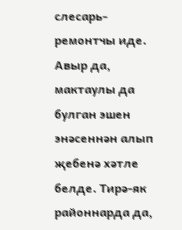слесарь-ремонтчы иде. Авыр да, мактаулы да булган эшен энәсеннән алып җебенә хәтле белде. Тирә-як районнарда да,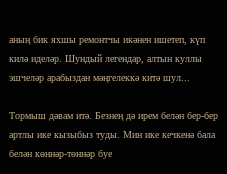аның бик яхшы ремонтчы икәнен ишетеп, күп килә иделәр. Шундый легендар, алтын куллы эшчеләр арабыздан мәңгелеккә китә шул...

Тормыш дәвам итә. Безнең дә ирем белән бер-бер артлы ике кызыбыз туды. Мин ике кечкенә бала белән көннәр-төннәр буе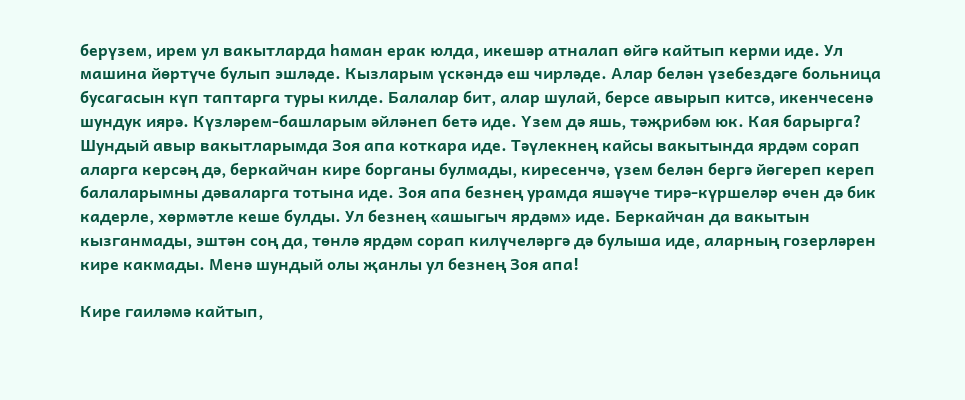берүзем, ирем ул вакытларда һаман ерак юлда, икешәр атналап өйгә кайтып керми иде. Ул машина йөртүче булып эшләде. Кызларым үскәндә еш чирләде. Алар белән үзебездәге больница бусагасын күп таптарга туры килде. Балалар бит, алар шулай, берсе авырып китсә, икенчесенә шундук иярә. Күзләрем-башларым әйләнеп бетә иде. Үзем дә яшь, тәҗрибәм юк. Кая барырга? Шундый авыр вакытларымда Зоя апа коткара иде. Тәүлекнең кайсы вакытында ярдәм сорап аларга керсәң дә, беркайчан кире борганы булмады, киресенчә, үзем белән бергә йөгереп кереп балаларымны дәваларга тотына иде. Зоя апа безнең урамда яшәүче тирә-күршеләр өчен дә бик кадерле, хөрмәтле кеше булды. Ул безнең «ашыгыч ярдәм» иде. Беркайчан да вакытын кызганмады, эштән соң да, төнлә ярдәм сорап килүчеләргә дә булыша иде, аларның гозерләрен кире какмады. Менә шундый олы җанлы ул безнең Зоя апа!

Кире гаиләмә кайтып,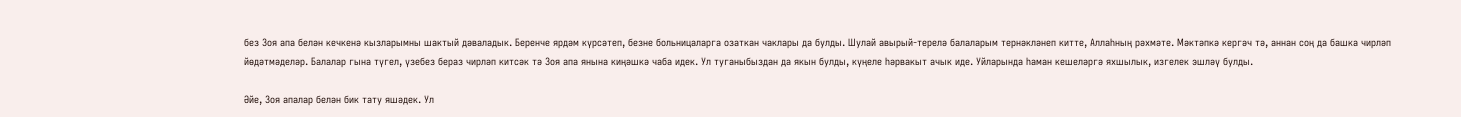без Зоя апа белән кечкенә кызларымны шактый дәваладык. Беренче ярдәм күрсәтеп, безне больницаларга озаткан чаклары да булды. Шулай авырый-терелә балаларым тернәкләнеп китте, Аллаһның рәхмәте. Мәктәпкә кергәч тә, аннан соң да башка чирләп йөдәтмәделәр. Балалар гына түгел, үзебез бераз чирләп китсәк тә Зоя апа янына киңәшкә чаба идек. Ул туганыбыздан да якын булды, күңеле һәрвакыт ачык иде. Уйларында һаман кешеләргә яхшылык, изгелек эшләү булды.

Әйе, Зоя апалар белән бик тату яшәдек. Ул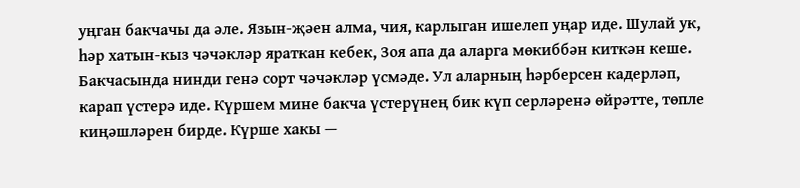уңган бакчачы да әле. Язын-җәен алма, чия, карлыган ишелеп уңар иде. Шулай ук, һәр хатын-кыз чәчәкләр яраткан кебек, Зоя апа да аларга мөкиббән киткән кеше. Бакчасында нинди генә сорт чәчәкләр үсмәде. Ул аларның һәрберсен кадерләп, карап үстерә иде. Күршем мине бакча үстерүнең бик күп серләренә өйрәтте, төпле киңәшләрен бирде. Күрше хакы —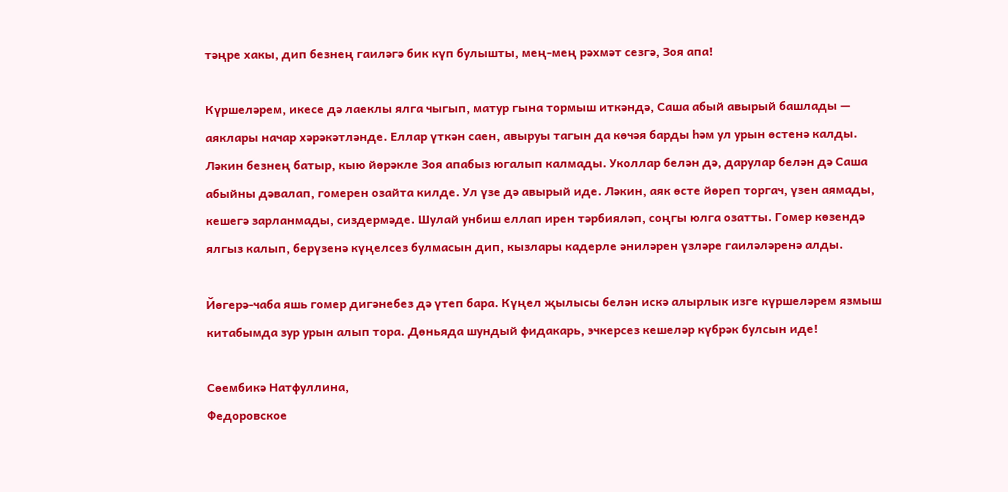тәңре хакы, дип безнең гаиләгә бик күп булышты, мең-мең рәхмәт сезгә, Зоя апа!

Күршеләрем, икесе дә лаеклы ялга чыгып, матур гына тормыш иткәндә, Саша абый авырый башлады — аяклары начар хәрәкәтләнде. Еллар үткән саен, авыруы тагын да көчәя барды һәм ул урын өстенә калды. Ләкин безнең батыр, кыю йөрәкле Зоя апабыз югалып калмады. Уколлар белән дә, дарулар белән дә Саша абыйны дәвалап, гомерен озайта килде. Ул үзе дә авырый иде. Ләкин, аяк өсте йөреп торгач, үзен аямады, кешегә зарланмады, сиздермәде. Шулай унбиш еллап ирен тәрбияләп, соңгы юлга озатты. Гомер көзендә ялгыз калып, берүзенә күңелсез булмасын дип, кызлары кадерле әниләрен үзләре гаиләләренә алды.

Йөгерә-чаба яшь гомер дигәнебез дә үтеп бара. Күңел җылысы белән искә алырлык изге күршеләрем язмыш китабымда зур урын алып тора. Дөньяда шундый фидакарь, эчкерсез кешеләр күбрәк булсын иде!

Сөембикә Натфуллина,
Федоровское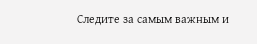Следите за самым важным и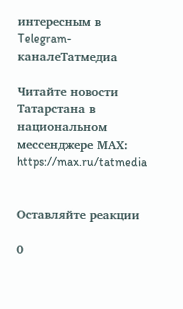интересным в Telegram-каналеТатмедиа

Читайте новости Татарстана в национальном мессенджере MАХ: https://max.ru/tatmedia


Оставляйте реакции

0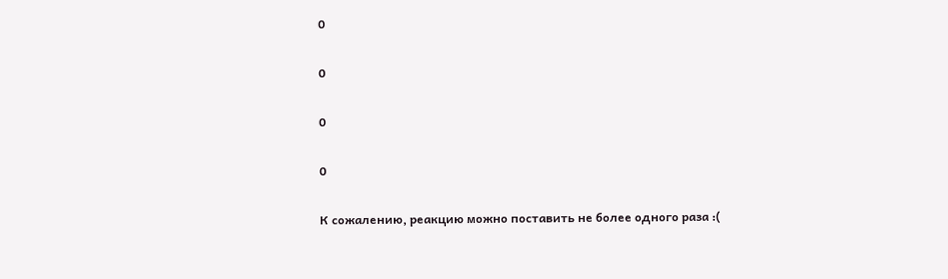0

0

0

0

К сожалению, реакцию можно поставить не более одного раза :(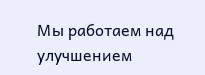Мы работаем над улучшением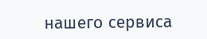нашего сервиса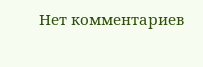Нет комментариев